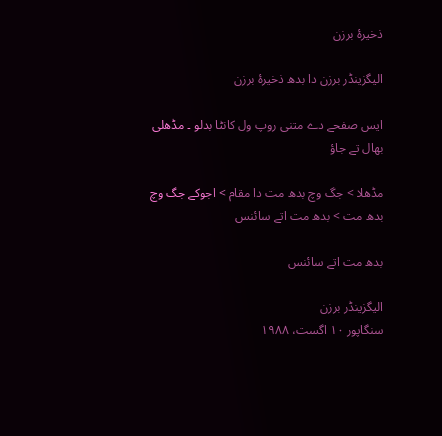ذخیرۂ برزن

الیگزینڈر برزن دا بدھ ذخیرۂ برزن

ایس صفحے دے متنی روپ ول کانٹا بدلو ۔ مڈھلی بھال تے جاؤ

مڈھلا > جگ وچ بدھ مت دا مقام > اجوکے جگ وچ بدھ مت > بدھ مت اتے سائنس

بدھ مت اتے سائنس

الیگزینڈر برزن
سنگاپور ۱۰ اگست، ۱۹۸۸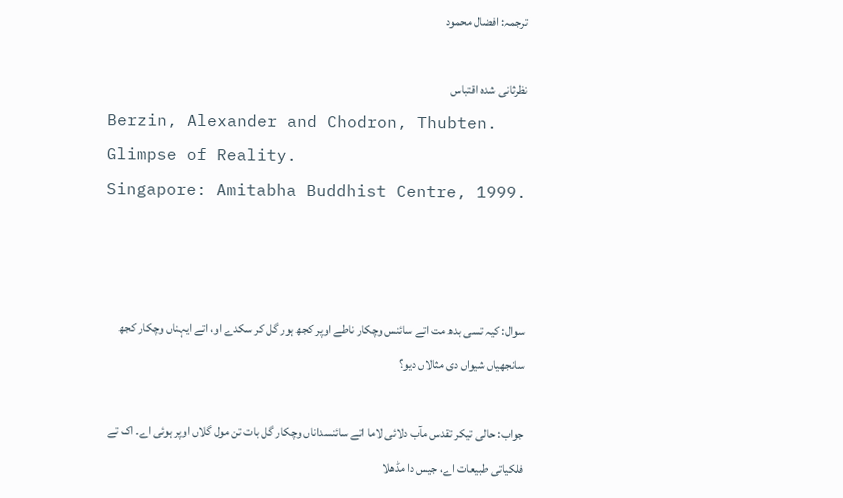ترجمہ: افضال محمود

نظرثانی شدہ اقتباس
Berzin, Alexander and Chodron, Thubten.
Glimpse of Reality.
Singapore: Amitabha Buddhist Centre, 1999.



سوال: کیہ تسی بدھ مت اتے سائنس وچکار ناطے اوپر کجھ ہور گل کر سکدے او، اتے ایہناں وچکار کجھ سانجھیاں شیواں دی مثالاں دیو؟

جواب: حالی تیکر تقدس مآب دلائی لاما اتے سائنسداناں وچکار گل بات تن مول گلاں اوپر ہوئی اے۔ اک تے فلکیاتی طبیعات اے، جیس دا مڈھلا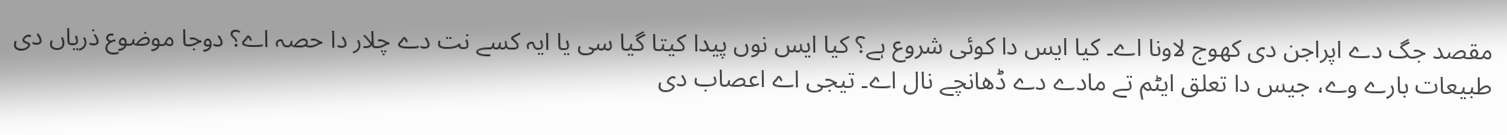مقصد جگ دے اپراجن دی کھوج لاونا اے۔ کیا ایس دا کوئی شروع ہے؟ کیا ایس نوں پیدا کیتا گیا سی یا ایہ کسے نت دے چلار دا حصہ اے؟ دوجا موضوع ذریاں دی طبیعات بارے وے، جیس دا تعلق ایٹم تے مادے دے ڈھانچے نال اے۔ تیجی اے اعصاب دی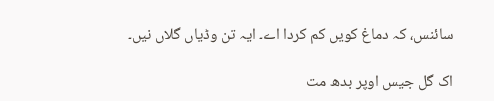سائنس، کہ دماغ کویں کم کردا اے۔ ایہ تن وڈیاں گلاں نیں۔

اک گل جیس اوپر بدھ مت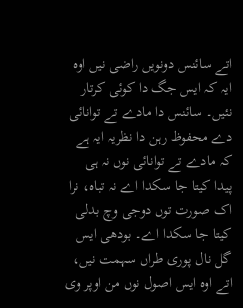اتے سائنس دونویں راضی نیں اوہ ایہ کہ ایس جگ دا کوئی کرتار نئیں۔ سائنس دا مادے تے توانائی دے محفوظ رہن دا نظریہ ایہ ہے کہ مادے تے توانائی نوں نہ ہی پیدا کیتا جا سکدا اے نہ تباہ، نرا اک صورت توں دوجی وچ بدلی کیتا جا سکدا اے۔ بودھی ایس گل نال پوری طراں سہمت نیں، اتے اوہ ایس اصول نوں من اوپر وی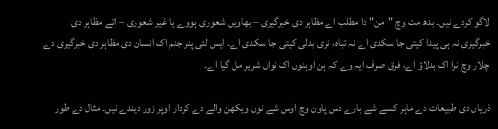لاگو کردے نیں۔ بدھ مت وچ "من" دا مطلب اے مظاہر دی خبرگیری – بھاویں شعوری ہووے یا غیر شعوری – اتے مظاہر دی خبرگیری نہ ہی پیدا کیتی جا سکدی اے نہ تباہ، نری بدلی کیتی جا سکدی اے۔ ایس لئی پنر جنم اک انسان دی مظاہر دی خبرگیری دے چلار وچ نرا اک بدلاؤ اے، فرق صرف ایہ وے کہ ہن اوہنوں اک نواں شریر مل گیا اے۔

ذریاں دی طبیعات دے ماہر کسے شے بارے دس پاون وچ اوس شے نوں ویکھن والے دے کردار اوپر زور دیندے نیں۔ مثال دے طور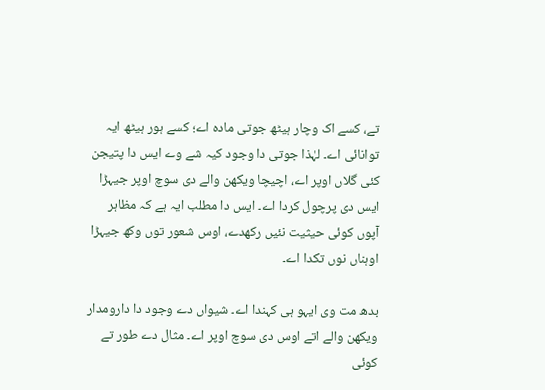تے، کسے اک وچار ہیٹھ جوتی مادہ اے؛ کسے ہور ہیٹھ ایہ توانائی اے۔ لہٰذا جوتی دا وجود کیہ شے وے ایس دا پتیجن کئی گلاں اوپر اے، اچیچا ویکھن والے دی سوچ اوپر جیہڑا ایس دی پرچول کردا اے۔ ایس دا مطلب ایہ ہے کہ مظاہر آپوں کوئی حیثیت نئیں رکھدے، اوس شعور توں وکھ جیہڑا اوہناں نوں تکدا اے۔

بدھ مت وی ایہو ہی کہندا اے۔ شیواں دے وجود دا دارومدار ویکھن والے اتے اوس دی سوچ اوپر اے۔ مثال دے طور تے کوئی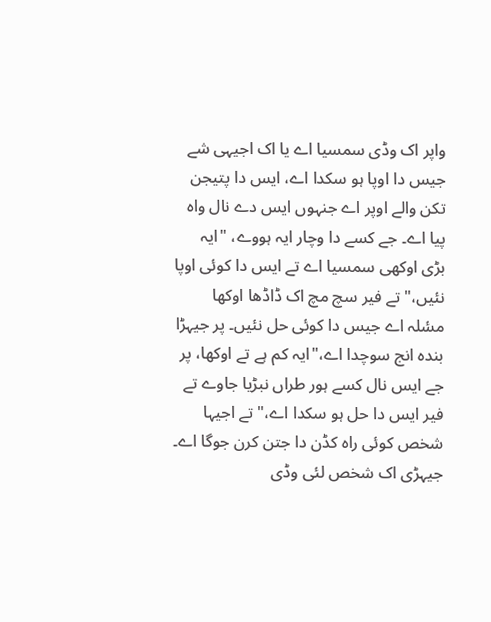واپر اک وڈی سمسیا اے یا اک اجیہی شے جیس دا اوپا ہو سکدا اے، ایس دا پتیجن تکن والے اوپر اے جنہوں ایس دے نال واہ پیا اے۔ جے کسے دا وچار ایہ ہووے، "ایہ بڑی اوکھی سمسیا اے تے ایس دا کوئی اوپا نئیں،" تے فیر سچ مچ اک ڈاڈھا اوکھا مسٔلہ اے جیس دا کوئی حل نئیں۔ پر جیہڑا بندہ انج سوچدا اے،"ایہ کم ہے تے اوکھا، پر جے ایس نال کسے ہور طراں نبڑیا جاوے تے فیر ایس دا حل ہو سکدا اے،" تے اجیہا شخص کوئی راہ کڈن دا جتن کرن جوگا اے۔ جیہڑی اک شخص لئی وڈی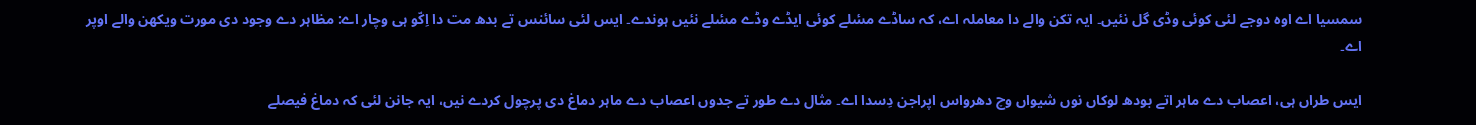سمسیا اے اوہ دوجے لئی کوئی وڈی گل نئیں۔ ایہ تکن والے دا معاملہ اے، کہ ساڈے مسٔلے کوئی ایڈے وڈے مسٔلے نئیں ہوندے۔ ایس لئی سائنس تے بدھ مت دا اِکّو ہی وچار اے: مظاہر دے وجود دی مورت ویکھن والے اوپر اے۔

ایس طراں ہی، اعصاب دے ماہر اتے بودھ لوکاں نوں شیواں وچ دھرواس اپراجن دِسدا اے۔ مثال دے طور تے جدوں اعصاب دے ماہر دماغ دی پرچول کردے نیں، ایہ جانن لئی کہ دماغ فیصلے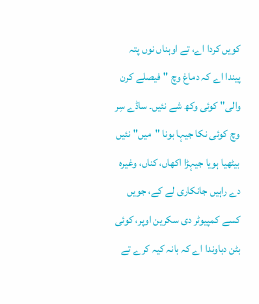کویں کردا اے، تے اوہناں نوں پتہ پیندا اے کہ دماغ وچ "فیصلے کرن والی" کوئی وکھ شے نئیں۔ ساڈے سِر وچ کوئی نکا جیہا بونا "میں" نئیں بیٹھیا ہویا جیہڑا اکھاں، کناں، وغیرہ دے راہیں جانکاری لے کے، جویں کسے کمپیوٹر دی سکرین اوپر، کوئی بٹن دباوندا اے کہ بانہ کیہ کرے تے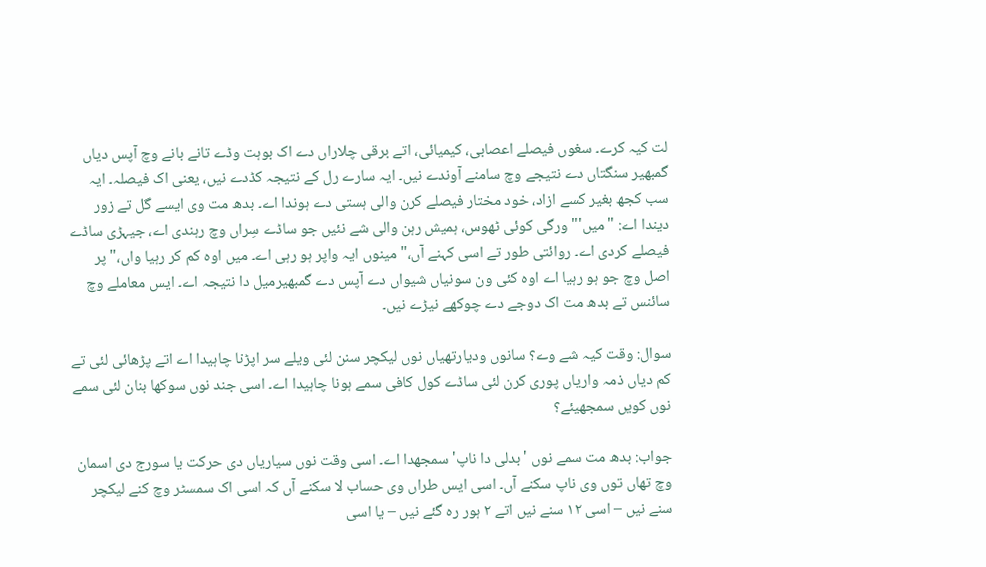لت کیہ کرے۔ سغوں فیصلے اعصابی، کیمیائی، اتے برقی چلاراں دے اک بوہت وڈے تانے بانے وچ آپس دیاں گمبھیر سنگتاں دے نتیجے وچ سامنے آوندے نیں۔ ایہ سارے رل کے نتیجہ کڈدے نیں، یعنی اک فیصلہ۔ ایہ سب کجھ بغیر کسے ازاد، خود مختار فیصلے کرن والی ہستی دے ہوندا اے۔ بدھ مت وی ایسے گل تے زور دیندا اے: "میں'" ورگی کوئی ٹھوس، ہمیش رہن والی شے نئیں جو ساڈے سِراں وچ رہندی اے، جیہڑی ساڈے فیصلے کردی اے۔ روائتی طور تے اسی کہنے آں،" مینوں ایہ واپر ہو رہی اے۔ میں اوہ کم کر رہیا واں،" پر اصل وچ جو ہو رہیا اے اوہ کئی ون سونیاں شیواں دے آپس دے گمبھیرمیل دا نتیجہ اے۔ ایس معاملے وچ سائنس تے بدھ مت اک دوجے دے چوکھے نیڑے نیں۔

سوال: وقت کیہ شے وے؟ سانوں ودیارتھیاں نوں لیکچر سنن لئی ویلے سر اپڑنا چاہیدا اے اتے پڑھائی لئی تے کم دیاں ذمہ واریاں پوری کرن لئی ساڈے کول کافی سمے ہونا چاہیدا اے۔ اسی جند نوں سوکھا بنان لئی سمے نوں کویں سمجھیئے؟

جواب: بدھ مت سمے نوں 'بدلی دا ناپ' سمجھدا اے۔ اسی وقت نوں سیاریاں دی حرکت یا سورج دی اسمان وچ تھاں توں وی ناپ سکنے آں۔ اسی ایس طراں وی حساب لا سکنے آں کہ اسی اک سمسٹر وچ کنے لیکچر سنے نیں – اسی ۱۲ سنے نیں اتے ۲ ہور رہ گئے نیں – یا اسی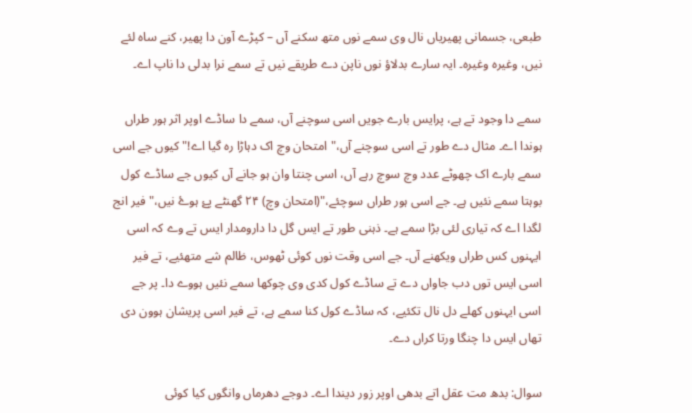طبعی، جسمانی پھیریاں نال وی سمے نوں متھ سکنے آں – کپڑے آون دا پھیر، کنے ساہ لئے نیں، وغیرہ وغیرہ۔ ایہ سارے بدلاؤ نوں ناپن دے طریقے نیں تے سمے نرا بدلی دا ناپ اے۔

سمے دا وجود تے ہے، پرایس بارے جویں اسی سوچنے آں، سمے دا ساڈے اوپر اثر ہور طراں ہوندا اے۔ مثال دے طور تے اسی سوچنے آں،"امتحان وچ اک دہاڑا رہ گیا اے!" کیوں جے اسی سمے بارے اک چھوٹے عدد وچ سوچ رہے آں، اسی چنتا وان ہو جانے آں کیوں جے ساڈے کول بوہتا سمے نئیں ہے۔ جے اسی ہور طراں سوچئے،"(امتحان وچ) ۲۴ گھنٹے پۓ ہوۓ نیں،" فیر انج لگدا اے کہ تیاری لئی بڑا سمے ہے۔ ذہنی طور تے ایس گل دا دارومدار ایس تے وے کہ اسی ایہنوں کس طراں ویکھنے آں۔ جے اسی وقت نوں کوئی ٹھوس، ظالم شے متھئیے، تے فیر اسی ایس توں دب جاواں دے تے ساڈے کول کدی وی چوکھا سمے نئیں ہووے دا۔ پر جے اسی ایہنوں کھلے دل نال تکئیے، کہ ساڈے کول کنا سمے ہے، تے فیر اسی پریشان ہوون دی تھاں ایس دا چنگا ورتا کراں دے۔

سوال: بدھ مت عقل اتے بدھی اوپر زور دیندا اے۔ دوجے دھرماں وانگوں کیا کوئی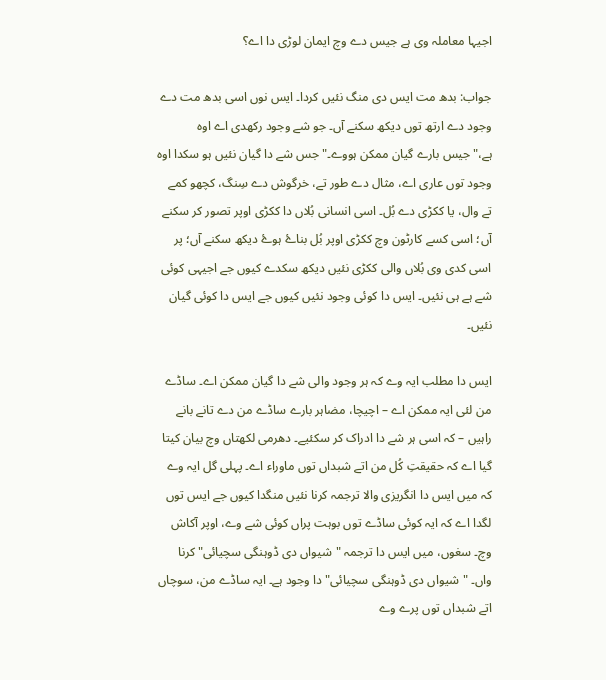اجیہا معاملہ وی ہے جیس دے وچ ایمان لوڑی دا اے؟

جواب: بدھ مت ایس دی منگ نئیں کردا۔ ایس نوں اسی بدھ مت دے وجود دے ارتھ توں دیکھ سکنے آں۔ جو شے وجود رکھدی اے اوہ ہے،"جیس بارے گیان ممکن ہووے۔" جس شے دا گیان نئیں ہو سکدا اوہ وجود توں عاری اے، مثال دے طور تے، خرگوش دے سِنگ، کچھو کمے تے وال، یا ککڑی دے بُل۔ اسی انسانی بُلاں دا ککڑی اوپر تصور کر سکنے آں؛ اسی کسے کارٹون وچ ککڑی اوپر بُل بناۓ ہوۓ دیکھ سکنے آں؛ پر اسی کدی وی بُلاں والی ککڑی نئیں دیکھ سکدے کیوں جے اجیہی کوئی شے ہے ہی نئیں۔ ایس دا کوئی وجود نئیں کیوں جے ایس دا کوئی گیان نئیں۔

ایس دا مطلب ایہ وے کہ ہر وجود والی شے دا گیان ممکن اے۔ ساڈے من لئی ایہ ممکن اے – اچیچا، مضاہر بارے ساڈے من دے تانے بانے راہیں – کہ اسی ہر شے دا ادراک کر سکئیے۔ دھرمی لکھتاں وچ بیان کیتا گیا اے کہ حقیقتِ کُل من اتے شبداں توں ماوراء اے۔ پہلی گل ایہ وے کہ میں ایس دا انگریزی والا ترجمہ کرنا نئیں منگدا کیوں جے ایس توں لگدا اے کہ ایہ کوئی ساڈے توں بوہت پراں کوئی شے وے، اوپر آکاش وچ۔ سغوں، میں ایس دا ترجمہ "شیواں دی ڈوہنگی سچیائی" کرنا واں۔ "شیواں دی ڈوہنگی سچیائی" دا وجود ہے۔ ایہ ساڈے من، سوچاں اتے شبداں توں پرے وے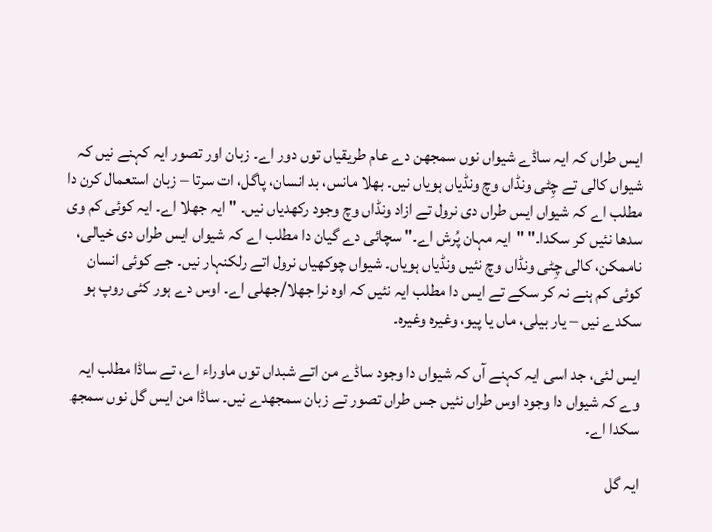ایس طراں کہ ایہ ساڈے شیواں نوں سمجھن دے عام طریقیاں توں دور اے۔ زبان اور تصور ایہ کہنے نیں کہ شیواں کالی تے چِٹی ونڈاں وچ ونڈیاں ہویاں نیں۔ بھلا مانس، بد انسان، پاگل، ات سرتا – زبان استعمال کرن دا مطلب اے کہ شیواں ایس طراں دی نرول تے ازاد ونڈاں وچ وجود رکھدیاں نیں۔ " ایہ جھلا اے۔ ایہ کوئی کم وی سدھا نئیں کر سکدا۔" "ایہ مہان پُرش اے۔" سچائی دے گیان دا مطلب اے کہ شیواں ایس طراں دی خیالی، ناممکن، کالی چِٹی ونڈاں وچ نئیں ونڈیاں ہویاں۔ شیواں چوکھیاں نرول اتے رلکنہار نیں۔ جے کوئی انسان کوئی کم ہنے نہ کر سکے تے ایس دا مطلب ایہ نئیں کہ اوہ نرا جھلا/جھلی اے۔ اوس دے ہور کئی روپ ہو سکدے نیں – یار بیلی، ماں یا پیو، وغیرہ وغیرہ۔

ایس لئی، جد اسی ایہ کہنے آں کہ شیواں دا وجود ساڈے من اتے شبداں توں ماوراء اے، تے ساڈا مطلب ایہ وے کہ شیواں دا وجود اوس طراں نئیں جس طراں تصور تے زبان سمجھدے نیں۔ ساڈا من ایس گل نوں سمجھ سکدا اے۔

ایہ گل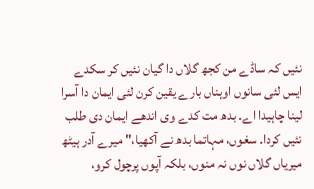نئیں کہ ساڈے من کجھ گلاں دا گیان نئیں کر سکدے ایس لئی سانوں اوہناں بارے یقین کرن لئی ایمان دا آسرا لینا چاہیدا اے۔ بدھ مت کدے وی اندھے ایمان دی طلب نئیں کردا۔ سغوں، مہاتما بدھ نے آکھیا،" میرے آدر ہیٹھ میریاں گلاں نوں نہ منوں، بلکہ آپوں پرچول کرو،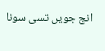انج جویں تسی سونا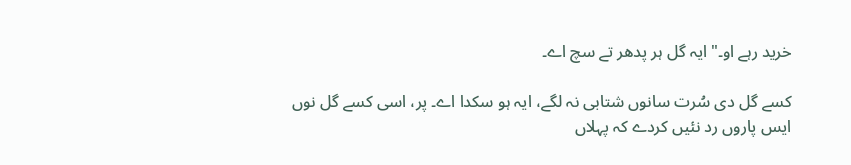خرید رہے او۔" ایہ گل ہر پدھر تے سچ اے۔

کسے گل دی سُرت سانوں شتابی نہ لگے، ایہ ہو سکدا اے۔ پر، اسی کسے گل نوں ایس پاروں رد نئیں کردے کہ پہلاں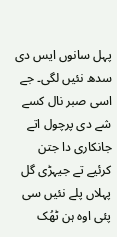پہل سانوں ایس دی سدھ نئیں لگی۔ جے اسی صبر نال کسے شے دی پرچول اتے جانکاری دا جتن کرئیے تے جیہڑی گل پہلاں پلے نئیں سی پئی اوہ ہن ٹھُک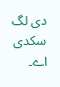دی لگ سکدی اے۔